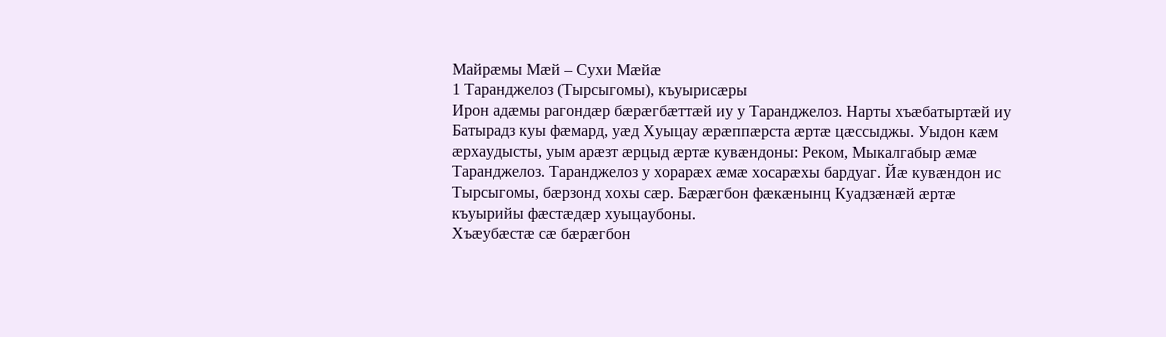Майрæмы Мæй – Сухи Мæйæ
1 Таранджелоз (Тырсыгомы), къуырисæры
Ирон адæмы рагондæр бæрæгбæттæй иу у Таранджелоз. Нарты хъæбатыртæй иу Батырадз куы фæмард, уæд Хуыцау æрæппæрста æртæ цæссыджы. Уыдон кæм æрхаудысты, уым арæзт æрцыд æртæ кувæндоны: Реком, Мыкалгабыр æмæ Таранджелоз. Таранджелоз у хорарæх æмæ хосарæхы бардуаг. Йæ кувæндон ис Тырсыгомы, бæрзонд хохы сæр. Бæрæгбон фæкæнынц Куадзæнæй æртæ къуырийы фæстæдæр хуыцаубоны.
Хъæубæстæ сæ бæрæгбон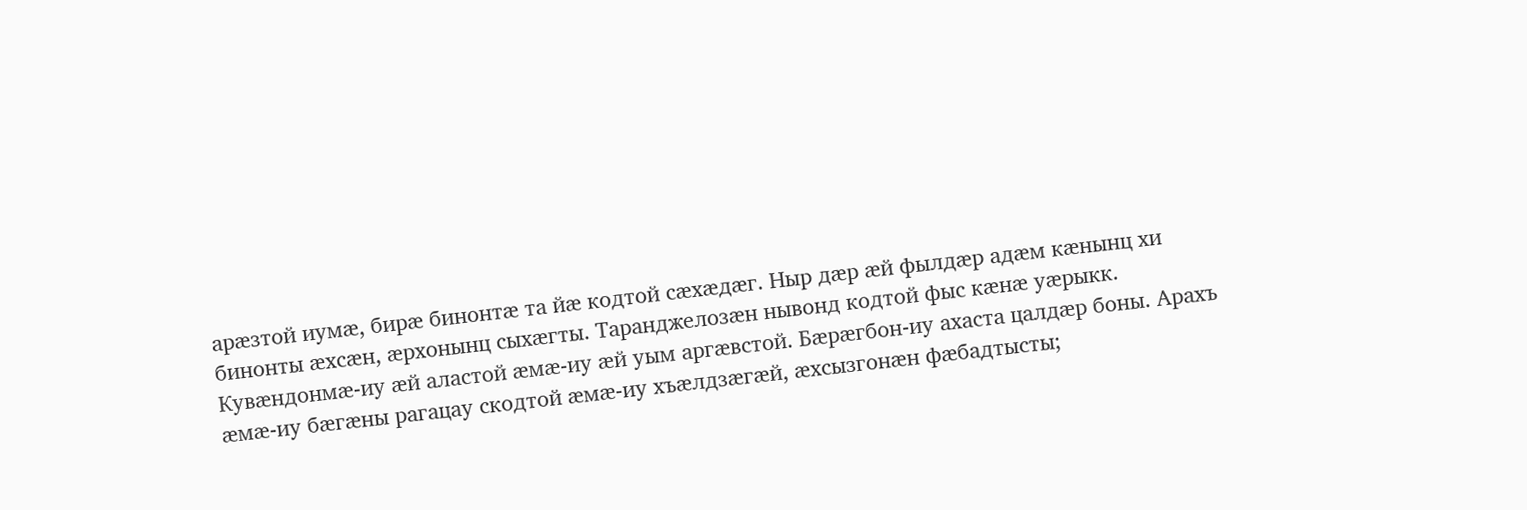арæзтой иумæ, бирæ бинонтæ та йæ кодтой сæхæдæг. Ныр дæр æй фылдæр адæм кæнынц хи бинонты æхсæн, æрхонынц сыхæгты. Таранджелозæн нывонд кодтой фыс кæнæ уæрыкк. Кувæндонмæ-иу æй аластой æмæ-иу æй уым аргæвстой. Бæрæгбон-иу ахаста цалдæр боны. Арахъ æмæ-иу бæгæны рагацау скодтой æмæ-иу хъæлдзæгæй, æхсызгонæн фæбадтысты;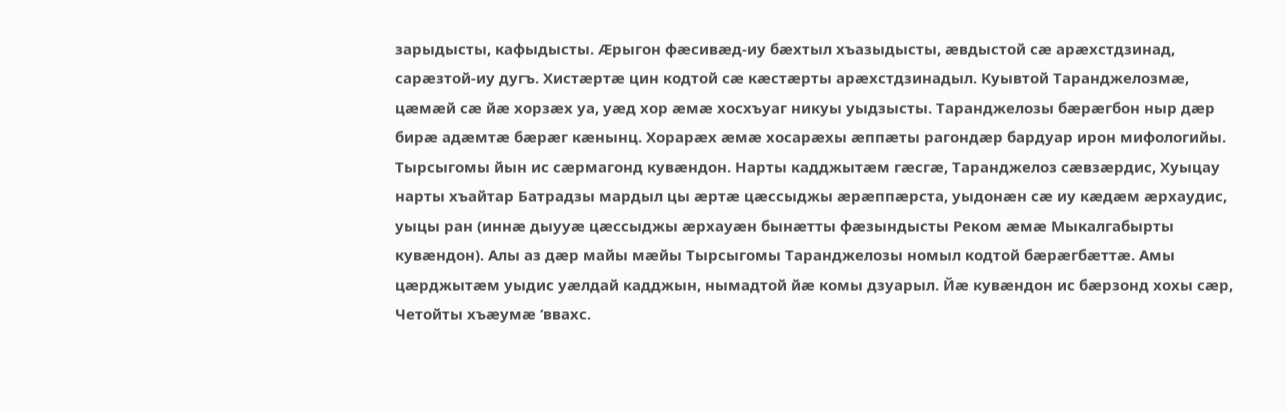зарыдысты, кафыдысты. Æрыгон фæсивæд-иу бæхтыл хъазыдысты, æвдыстой сæ арæхстдзинад, сарæзтой-иу дугъ. Хистæртæ цин кодтой сæ кæстæрты арæхстдзинадыл. Куывтой Таранджелозмæ, цæмæй сæ йæ хорзæх уа, уæд хор æмæ хосхъуаг никуы уыдзысты. Таранджелозы бæрæгбон ныр дæр бирæ адæмтæ бæрæг кæнынц. Хорарæх æмæ хосарæхы æппæты рагондæр бардуар ирон мифологийы. Тырсыгомы йын ис сæрмагонд кувæндон. Нарты кадджытæм гæсгæ, Таранджелоз сæвзæрдис, Хуыцау нарты хъайтар Батрадзы мардыл цы æртæ цæссыджы æрæппæрста, уыдонæн сæ иу кæдæм æрхаудис, уыцы ран (иннæ дыууæ цæссыджы æрхауæн бынæтты фæзындысты Реком æмæ Мыкалгабырты кувæндон). Алы аз дæр майы мæйы Тырсыгомы Таранджелозы номыл кодтой бæрæгбæттæ. Амы цæрджытæм уыдис уæлдай кадджын, нымадтой йæ комы дзуарыл. Йæ кувæндон ис бæрзонд хохы сæр, Четойты хъæумæ ‘ввахс.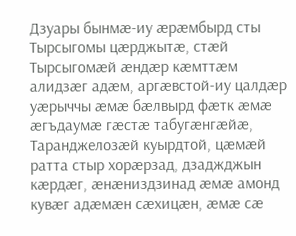Дзуары бынмæ-иу æрæмбырд сты Тырсыгомы цæрджытæ, стæй Тырсыгомæй æндæр кæмттæм алидзæг адæм, аргæвстой-иу цалдæр уæрыччы æмæ бæлвырд фæтк æмæ æгъдаумæ гæстæ табугæнгæйæ, Таранджелозæй куырдтой, цæмæй ратта стыр хорæрзад, дзаджджын кæрдæг, æнæниздзинад æмæ амонд кувæг адæмæн сæхицæн, æмæ сæ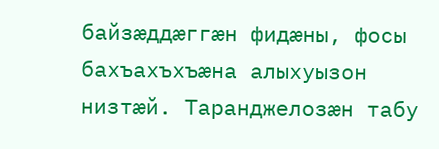байзæддæггæн фидæны, фосы бахъахъхъæна алыхуызон низтæй. Таранджелозæн табу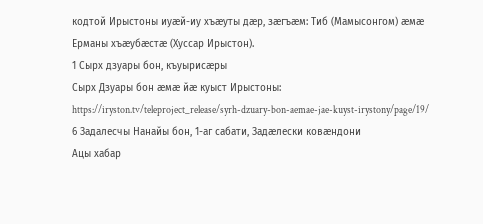кодтой Ирыстоны иуæй-иу хъæуты дæр, зæгъæм: Тиб (Мамысонгом) æмæ Ерманы хъæубæстæ (Хуссар Ирыстон).
1 Сырх дзуары бон, къуырисæры
Сырх Дзуары бон æмæ йæ куыст Ирыстоны: https://iryston.tv/teleproject_release/syrh-dzuary-bon-aemae-jae-kuyst-irystony/page/19/
6 Задалесчы Нанайы бон, 1-аг сабати, Задæлески ковæндони
Ацы хабар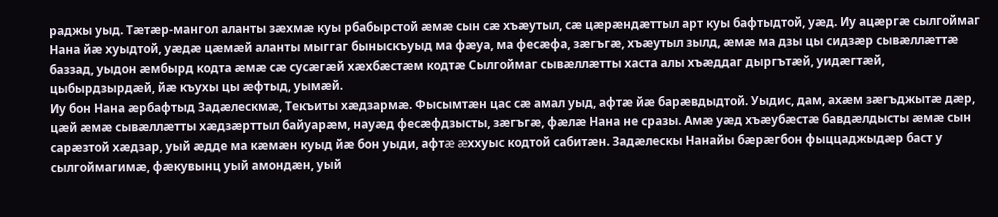раджы уыд. Тæтæр-мангол аланты зæхмæ куы рбабырстой æмæ сын сæ хъæутыл, сæ цæрæндæттыл арт куы бафтыдтой, уæд. Иу ацæргæ сылгоймаг Нана йæ хуыдтой, уæдæ цæмæй аланты мыггаг быныскъуыд ма фæуа, ма фесæфа, зæгъгæ, хъæутыл зылд, æмæ ма дзы цы сидзæр сывæллæттæ баззад, уыдон æмбырд кодта æмæ сæ сусæгæй хæхбæстæм кодтæ Сылгоймаг сывæллæтты хаста алы хъæддаг дыргътæй, уидæгтæй, цыбырдзырдæй, йæ къухы цы æфтыд, уымæй.
Иу бон Нана æрбафтыд Задæлескмæ, Текъиты хæдзармæ. Фысымтæн цас сæ амал уыд, афтæ йæ барæвдыдтой. Уыдис, дам, ахæм зæгъджытæ дæр, цæй æмæ сывæллæтты хæдзæрттыл байуарæм, науæд фесæфдзысты, зæгъгæ, фæлæ Нана не сразы. Амæ уæд хъæубæстæ бавдæлдысты æмæ сын сарæзтой хæдзар, уый æдде ма кæмæн куыд йæ бон уыди, афтæ æххуыс кодтой сабитæн. Задæлескы Нанайы бæрæгбон фыццаджыдæр баст у сылгоймагимæ, фæкувынц уый амондæн, уый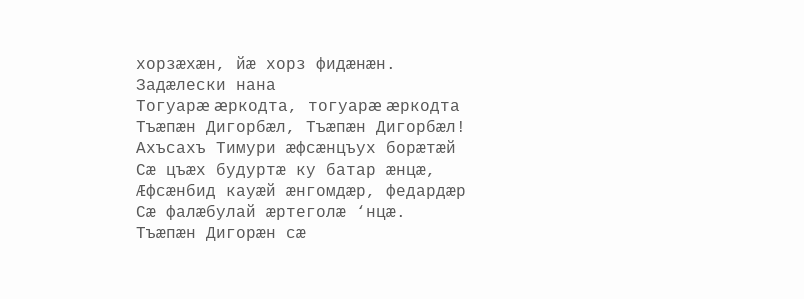хорзæхæн, йæ хорз фидæнæн.
Задæлески нана
Тогуарæ æркодта, тогуарæ æркодта
Тъæпæн Дигорбæл, Тъæпæн Дигорбæл!
Ахъсахъ Тимури æфсæнцъух борæтæй
Сæ цъæх будуртæ ку батар æнцæ,
Æфсæнбид кауæй æнгомдæр, федардæр
Сæ фалæбулай æртеголæ ‘нцæ.
Тъæпæн Дигорæн сæ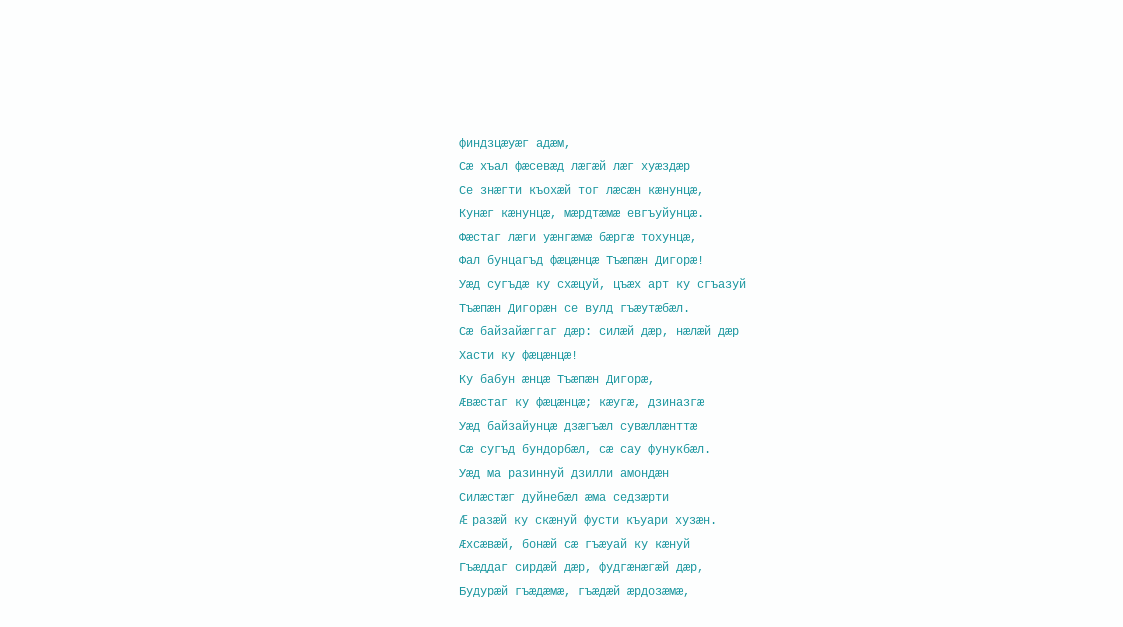финдзцæуæг адæм,
Сæ хъал фæсевæд лæгæй лæг хуæздæр
Се знæгти къохæй тог лæсæн кæнунцæ,
Кунæг кæнунцæ, мæрдтæмæ евгъуйунцæ.
Фæстаг лæги уæнгæмæ бæргæ тохунцæ,
Фал бунцагъд фæцæнцæ Тъæпæн Дигорæ!
Уæд сугъдæ ку схæцуй, цъæх арт ку сгъазуй
Тъæпæн Дигорæн се вулд гъæутæбæл.
Сæ байзайæггаг дæр: силæй дæр, нæлæй дæр
Хасти ку фæцæнцæ!
Ку бабун æнцæ Тъæпæн Дигорæ,
Æвæстаг ку фæцæнцæ; кæугæ, дзиназгæ
Уæд байзайунцæ дзæгъæл сувæллæнттæ
Сæ сугъд бундорбæл, сæ сау фунукбæл.
Уæд ма разиннуй дзилли амондæн
Силæстæг дуйнебæл æма седзæрти
Æ разæй ку скæнуй фусти къуари хузæн.
Æхсæвæй, бонæй сæ гъæуай ку кæнуй
Гъæддаг сирдæй дæр, фудгæнæгæй дæр,
Будурæй гъæдæмæ, гъæдæй æрдозæмæ,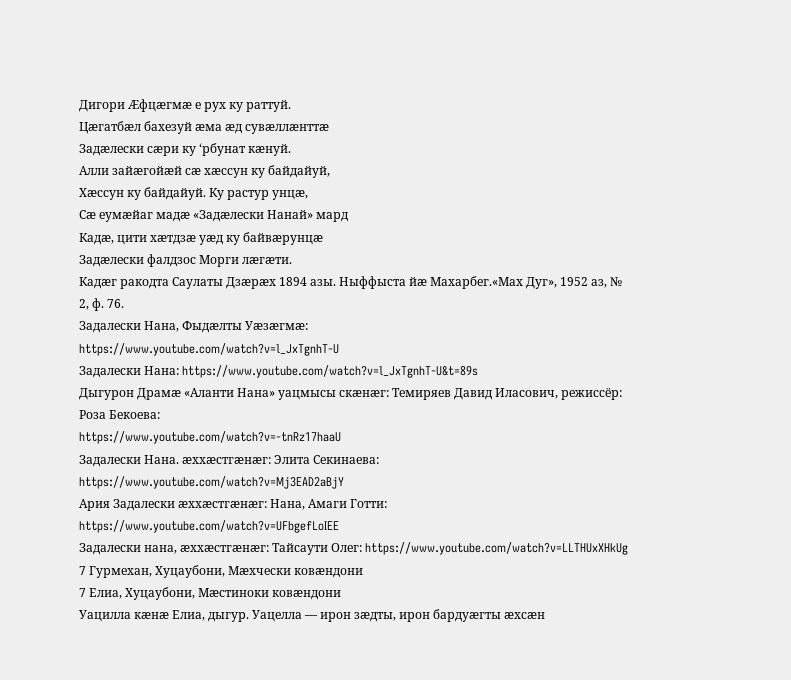Дигори Æфцæгмæ е рух ку раттуй.
Цæгатбæл бахезуй æма æд сувæллæнттæ
Задæлески сæри ку ‘рбунат кæнуй.
Алли зайæгойæй сæ хæссун ку байдайуй,
Хæссун ку байдайуй. Ку растур унцæ,
Сæ еумæйаг мадæ «Задæлески Нанай» мард
Кадæ, цити хæтдзæ уæд ку байвæрунцæ
Задæлески фалдзос Морги лæгæти.
Кадæг ракодта Саулаты Дзæрæх 1894 азы. Ныффыста йæ Махарбег.«Мах Дуг», 1952 аз, № 2, ф. 76.
Задалески Нана, Фыдæлты Уæзæгмæ:
https://www.youtube.com/watch?v=l_JxTgnhT-U
Задалески Нана: https://www.youtube.com/watch?v=l_JxTgnhT-U&t=89s
Дыгурон Драмæ «Аланти Нана» уацмысы скæнæг: Темиряев Давид Иласович, режиссёр: Роза Бекоева:
https://www.youtube.com/watch?v=-tnRz17haaU
Задалески Нана. æххæстгæнæг: Элита Секинаева:
https://www.youtube.com/watch?v=Mj3EAD2aBjY
Ария Задалески æххæстгæнæг: Нана, Амаги Готти: https://www.youtube.com/watch?v=UFbgefLoIEE
Задалески нана, æххæстгæнæг: Тайсаути Олег: https://www.youtube.com/watch?v=LLTHUxXHkUg
7 Гурмехан, Хуцаубони, Мæхчески ковæндони
7 Елиа, Хуцаубони, Мæстиноки ковæндони
Уацилла кæнæ Елиа, дыгур. Уацелла — ирон зæдты, ирон бардуæгты æхсæн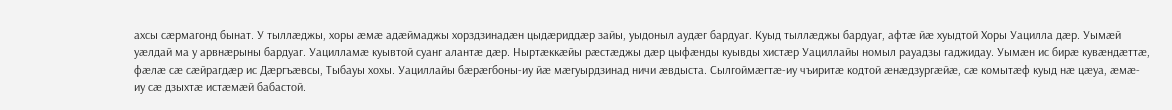ахсы сæрмагонд бынат. У тыллæджы, хоры æмæ адæймаджы хорздзинадæн цыдæриддæр зайы, уыдоныл аудæг бардуаг. Куыд тыллæджы бардуаг, афтæ йæ хуыдтой Хоры Уацилла дæр. Уымæй уæлдай ма у арвнæрыны бардуаг. Уацилламæ куывтой суанг алантæ дæр. Ныртæккæйы рæстæджы дæр цыфæнды куывды хистæр Уациллайы номыл рауадзы гаджидау. Уымæн ис бирæ кувæндæттæ, фæлæ сæ сæйрагдæр ис Дæргъæвсы, Тыбауы хохы. Уациллайы бæрæгбоны-иу йæ мæгуырдзинад ничи æвдыста. Сылгоймæгтæ-иу чъиритæ кодтой æнæдзургæйæ, сæ комытæф куыд нæ цæуа, æмæ-иу сæ дзыхтæ истæмæй бабастой.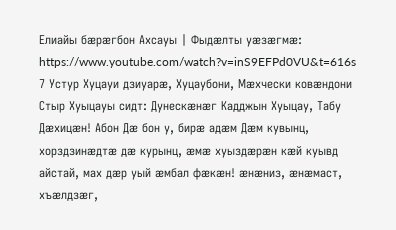Елиайы бæрæгбон Ахсауы | Фыдæлты уæзæгмæ:
https://www.youtube.com/watch?v=inS9EFPd0VU&t=616s
7 Устур Хуцауи дзиуарæ, Хуцаубони, Мæхчески ковæндони
Стыр Хуыцауы сидт: Дунескæнæг Кадджын Хуыцау, Табу Дæхицæн! Абон Дæ бон у, бирæ адæм Дæм кувынц, хорздзинæдтæ дæ курынц, æмæ хуыздæрæн кæй куывд айстай, мах дæр уый æмбал фæкæн! æнæниз, æнæмаст, хъæлдзæг,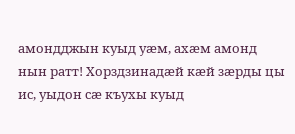амондджын куыд уæм, ахæм амонд нын ратт! Хорздзинадæй кæй зæрды цы ис, уыдон сæ къухы куыд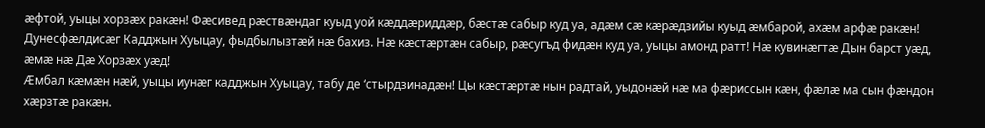æфтой, уыцы хорзæх ракæн! Фæсивед рæствæндаг куыд уой кæддæриддæр, бæстæ сабыр куд уа, адæм сæ кæрæдзийы куыд æмбарой, ахæм арфæ ракæн! Дунесфæлдисæг Кадджын Хуыцау, фыдбылызтæй нæ бахиз. Нæ кæстæртæн сабыр, рæсугъд фидæн куд уа, уыцы амонд ратт! Нæ кувинæгтæ Дын барст уæд, æмæ нæ Дæ Хорзæх уæд!
Æмбал кæмæн нæй, уыцы иунæг кадджын Хуыцау, табу де ‘стырдзинадæн! Цы кæстæртæ нын радтай, уыдонæй нæ ма фæриссын кæн, фæлæ ма сын фæндон хæрзтæ ракæн.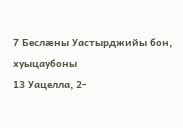7 Беслæны Уастырджийы бон, хуыцаубоны
13 Уацелла, 2-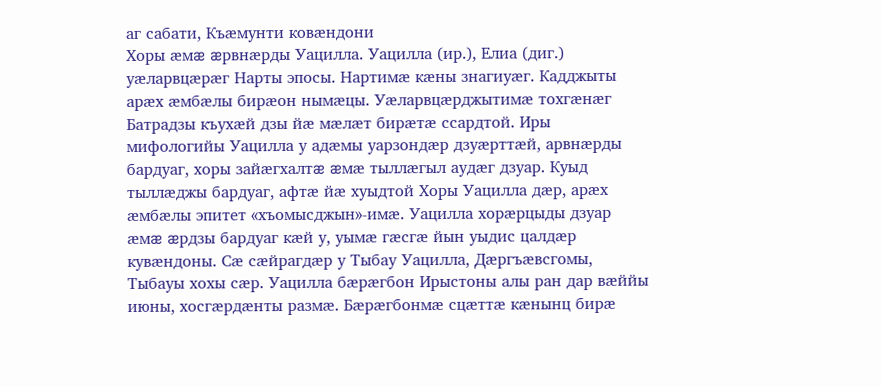аг сабати, Къæмунти ковæндони
Хоры æмæ æрвнæрды Уацилла. Уацилла (ир.), Елиа (диг.) уæларвцæрæг Нарты эпосы. Нартимæ кæны знагиуæг. Кадджыты арæх æмбæлы бирæон нымæцы. Уæларвцæрджытимæ тохгæнæг Батрадзы къухæй дзы йæ мæлæт бирæтæ ссардтой. Иры мифологийы Уацилла у адæмы уарзондæр дзуæрттæй, арвнæрды бардуаг, хоры зайæгхалтæ æмæ тыллæгыл аудæг дзуар. Куыд тыллæджы бардуаг, афтæ йæ хуыдтой Хоры Уацилла дæр, арæх æмбæлы эпитет «хъомысджын»-имæ. Уацилла хорæрцыды дзуар æмæ æрдзы бардуаг кæй у, уымæ гæсгæ йын уыдис цалдæр кувæндоны. Сæ сæйрагдæр у Тыбау Уацилла, Дæргъæвсгомы, Тыбауы хохы сæр. Уацилла бæрæгбон Ирыстоны алы ран дар вæййы июны, хосгæрдæнты размæ. Бæрæгбонмæ сцæттæ кæнынц бирæ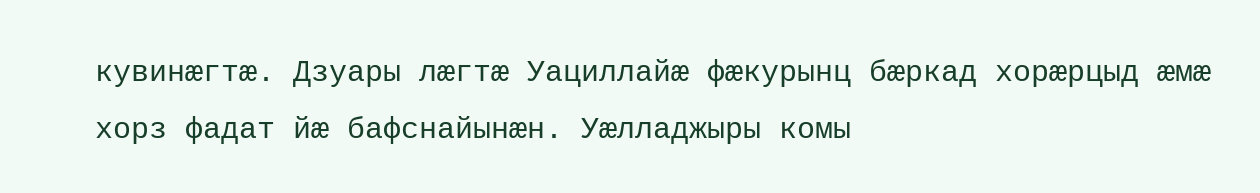кувинæгтæ. Дзуары лæгтæ Уациллайæ фæкурынц бæркад хорæрцыд æмæ хорз фадат йæ бафснайынæн. Уæлладжыры комы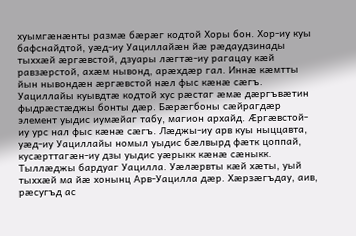хуымгæнæнты размæ бæрæг кодтой Хоры бон. Хор-иу куы бафснайдтой, уæд-иу Уациллайæн йæ рæдаудзинады тыххæй æргæвстой, дзуары лæгтæ-иу рагацау кæй равзæрстой, ахæм нывонд, арæхдæр гал. Иннæ кæмтты йын нывондæн æргæвстой нæл фыс кæнæ сæгъ. Уациллайы куывдтæ кодтой хус рæстаг æмæ дæргъвæтин фыдрæстæджы бонты дæр. Бæрæгбоны сæйрагдæр элемент уыдис иумæйаг табу, магион архайд. Æргæвстой-иу урс нал фыс кæнæ сæгъ. Лæджы-иу арв куы ныццавта, уæд-иу Уациллайы номыл уыдис бæлвырд фæтк цоппай, кусæрттагæн-иу дзы уыдис уæрыкк кæнæ сæныкк.
Тыллæджы бардуаг Уацилла. Уæлæрвты кæй хæты, уый тыххæй ма йæ хонынц Арв-Уацилла дæр. Хæрзæгъдау, аив, рæсугъд ас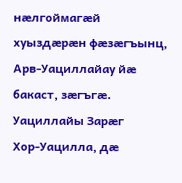нæлгоймагæй хуыздæрæн фæзæгъынц, Арв-Уациллайау йæ бакаст, зæгъгæ.
Уациллайы Зарæг
Хор-Уацилла, дæ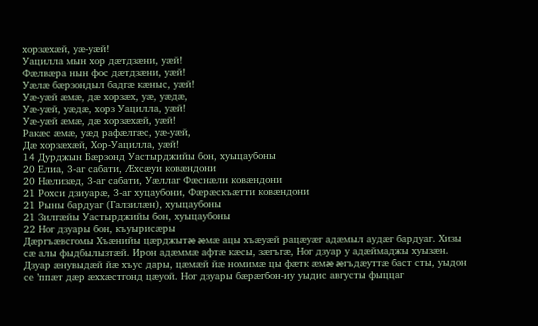хорзæхæй, уæ-уæй!
Уацилла мын хор дæтдзæни, уæй!
Фæлвæра нын фос дæтдзæни, уæй!
Уæлæ бæрзондыл бадгæ кæныс, уæй!
Уæ-уæй æмæ, дæ хорзæх, уæ, уæдæ,
Уæ-уæй, уæдæ, хорз Уацилла, уæй!
Уæ-уæй æмæ, дæ хорзæхæй, уæй!
Ракæс æмæ, уæд рафæлгæс, уæ-уæй,
Дæ хорзæхæй, Хор-Уацилла, уæй!
14 Дурджын Бæрзонд Уастырджийы бон, хуыцаубоны
20 Елиа, 3-аг сабати, Æхсæуи ковæндони
20 Нæлизæд, 3-аг сабати, Уæллаг Фæснæли ковæндони
21 Рохси дзиуарæ, 3-аг хуцаубони, Фæрæскъæтти ковæндони
21 Рыны бардуаг (Галзилæн), хуыцаубоны
21 Зилгæйы Уастырджийы бон, хуыцаубоны
22 Ног дзуары бон, къуырисæры
Дæргъæвсгомы Хъæнийы цæрджытæ æмæ ацы хъæуæй рацæуæг адæмыл аудæг бардуаг. Хизы сæ алы фыдбылызтæй. Ирон адæммæ афтæ кæсы, зæгъгæ, Ног дзуар у адæймаджы хуызæн. Дзуар æнувыдæй йæ хъус дары, цæмæй йæ номимæ цы фæтк æмæ æгъдæуттæ баст сты, уыдон се ’ппæт дæр æххæстгонд цæуой. Ног дзуары бæрæгбон-иу уыдис августы фыццаг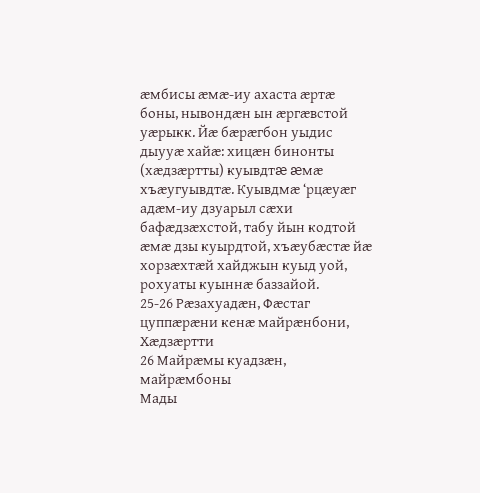æмбисы æмæ-иу ахаста æртæ боны, нывондæн ын æргæвстой уæрыкк. Йæ бæрæгбон уыдис дыууæ хайæ: хицæн бинонты (хæдзæртты) куывдтæ æмæ хъæугуывдтæ. Куывдмæ ‘рцæуæг адæм-иу дзуарыл сæхи бафæдзæхстой, табу йын кодтой æмæ дзы куырдтой, хъæубæстæ йæ хорзæхтæй хайджын куыд уой, рохуаты куыннæ баззайой.
25-26 Рæзахуадæн, Фæстаг цуппæрæни кенæ майрæнбони, Хæдзæртти
26 Майрæмы куадзæн, майрæмбоны
Мады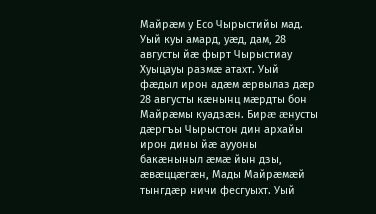Майрæм у Есо Чырыстийы мад. Уый куы амард, уæд, дам, 28 августы йæ фырт Чырыстиау Хуыцауы размæ атахт. Уый фæдыл ирон адæм æрвылаз дæр 28 августы кæнынц мæрдты бон Майрæмы куадзæн. Бирæ æнусты дæргъы Чырыстон дин архайы ирон дины йæ аууоны бакæныныл æмæ йын дзы, æвæццæгæн, Мады Майрæмæй тынгдæр ничи фесгуыхт. Уый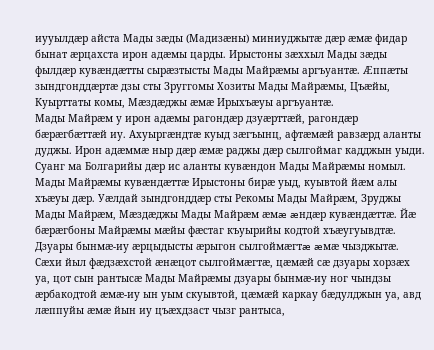иууылдæр айста Мады зæды (Мадизæны) миниуджытæ дæр æмæ фидар бынат æрцахста ирон адæмы царды. Ирыстоны зæххыл Мады зæды фылдæр кувæндæтты сырæзтысты Мады Майрæмы аргъуантæ. Æппæты зындгонддæртæ дзы сты Зруггомы Хозиты Мады Майрæмы, Цъæйы, Куырттаты комы, Мæздæджы æмæ Ирыхъæуы аргъуантæ.
Мады Майрæм у ирон адæмы рагондæр дзуæрттæй, рагондæр бæрæгбæттæй иу. Ахуыргæндтæ куыд зæгъынц, афтæмæй равзæрд аланты дуджы. Ирон адæммæ ныр дæр æмæ раджы дæр сылгоймаг кадджын уыди. Суанг ма Болгарийы дæр ис аланты кувæндон Мады Майрæмы номыл. Мады Майрæмы кувæндæттæ Ирыстоны бирæ уыд, куывтой йæм алы хъæуы дæр. Уæлдай зындгонддæр сты Рекомы Мады Майрæм, Зруджы Мады Майрæм, Мæздæджы Мады Майрæм æмæ æндæр кувæндæттæ. Йæ бæрæгбоны Майрæмы мæйы фæстаг къуырийы кодтой хъæугуывдтæ. Дзуары бынмæ-иу æрцыдысты æрыгон сылгоймæгтæ æмæ чызджытæ. Сæхи йыл фæдзæхстой æнæцот сылгоймæгтæ, цæмæй сæ дзуары хорзæх уа, цот сын рантысæ Мады Майрæмы дзуары бынмæ-иу ног чындзы æрбакодтой æмæ-иу ын уым скуывтой, цæмæй каркау бæдулджын уа, авд лæппуйы æмæ йын иу цъæхдзаст чызг рантыса,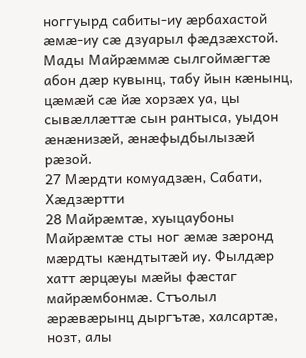ноггуырд сабиты-иу æрбахастой æмæ-иу сæ дзуарыл фæдзæхстой. Мады Майрæммæ сылгоймæгтæ абон дæр кувынц, табу йын кæнынц, цæмæй сæ йæ хорзæх уа, цы сывæллæттæ сын рантыса, уыдон æнæнизæй, æнæфыдбылызæй рæзой.
27 Мæрдти комуадзæн, Сабати, Хæдзæртти
28 Майрæмтæ, хуыцаубоны
Майрæмтæ сты ног æмæ зæронд мæрдты кæндтытæй иу. Фылдæр хатт æрцæуы мæйы фæстаг майрæмбонмæ. Стъолыл æрæвæрынц дыргътæ, халсартæ, нозт, алы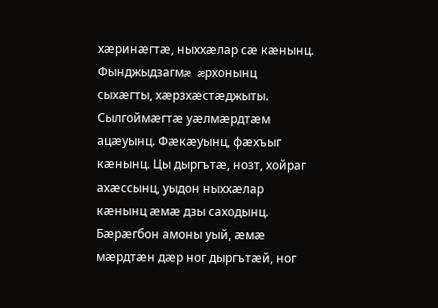хæринæгтæ, ныххæлар сæ кæнынц. Фынджыдзагмæ æрхонынц сыхæгты, хæрзхæстæджыты. Сылгоймæгтæ уæлмæрдтæм ацæуынц. Фæкæуынц, фæхъыг кæнынц. Цы дыргътæ, нозт, хойраг ахæссынц, уыдон ныххæлар кæнынц æмæ дзы саходынц. Бæрæгбон амоны уый, æмæ мæрдтæн дæр ног дыргътæй, ног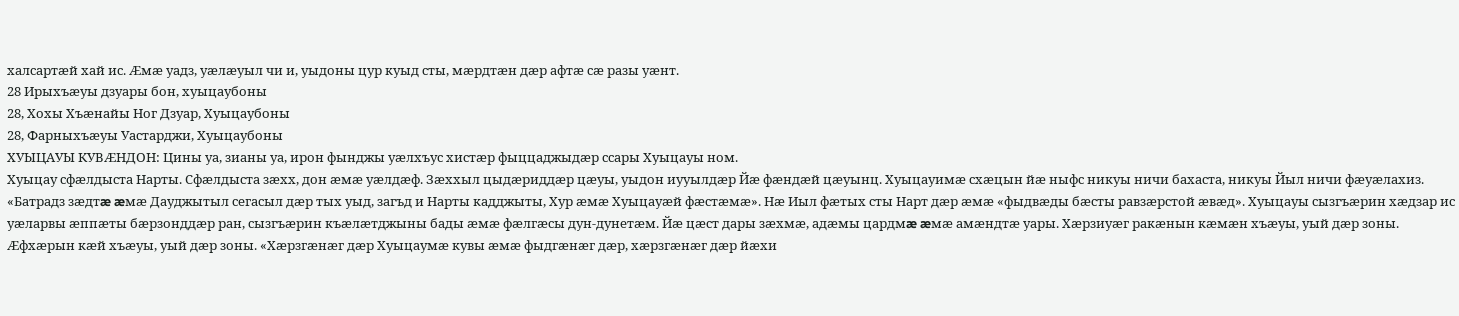халсартæй хай ис. Æмæ уадз, уæлæуыл чи и, уыдоны цур куыд сты, мæрдтæн дæр афтæ сæ разы уæнт.
28 Ирыхъæуы дзуары бон, хуыцаубоны
28, Хохы Хъæнайы Ног Дзуар, Хуыцаубоны
28, Фарныхъæуы Уастарджи, Хуыцаубоны
ХУЫЦАУЫ КУВÆНДОН: Цины уа, зианы уа, ирон фынджы уæлхъус хистæр фыццаджыдæр ссары Хуыцауы ном.
Хуыцау сфæлдыста Нарты. Сфæлдыста зæхх, дон æмæ уæлдæф. Зæххыл цыдæриддæр цæуы, уыдон иууылдæр Йæ фæндæй цæуынц. Хуыцауимæ схæцын йæ ныфс никуы ничи бахаста, никуы Йыл ничи фæуæлахиз. «Батрадз зæдтæ æмæ Дауджытыл сегасыл дæр тых уыд, загъд и Нарты кадджыты, Хур æмæ Хуыцауæй фæстæмæ». Нæ Иыл фæтых сты Нарт дæр æмæ «фыдвæды бæсты равзæрстой æвæд». Хуыцауы сызгъæрин хæдзар ис уæларвы æппæты бæрзонддæр ран, сызгъæрин къæлæтджыны бады æмæ фæлгæсы дун-дунетæм. Йæ цæст дары зæхмæ, адæмы цардмæ æмæ амæндтæ уары. Хæрзиуæг ракæнын кæмæн хъæуы, уый дæр зоны. Æфхæрын кæй хъæуы, уый дæр зоны. «Хæрзгæнæг дæр Хуыцаумæ кувы æмæ фыдгæнæг дæр, хæрзгæнæг дæр йæхи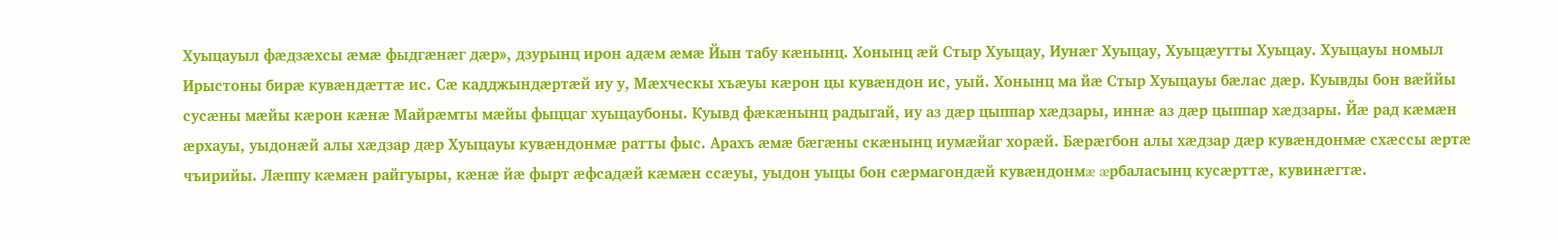Хуыцауыл фæдзæхсы æмæ фыдгæнæг дæр», дзурынц ирон адæм æмæ Йын табу кæнынц. Хонынц æй Стыр Хуыцау, Иунæг Хуыцау, Хуыцæутты Хуыцау. Хуыцауы номыл Ирыстоны бирæ кувæндæттæ ис. Сæ кадджындæртæй иу у, Мæхческы хъæуы кæрон цы кувæндон ис, уый. Хонынц ма йæ Стыр Хуыцауы бæлас дæр. Куывды бон вæййы сусæны мæйы кæрон кæнæ Майрæмты мæйы фыццаг хуыцаубоны. Куывд фæкæнынц радыгай, иу аз дæр цыппар хæдзары, иннæ аз дæр цыппар хæдзары. Йæ рад кæмæн æрхауы, уыдонæй алы хæдзар дæр Хуыцауы кувæндонмæ ратты фыс. Арахъ æмæ бæгæны скæнынц иумæйаг хорæй. Бæрæгбон алы хæдзар дæр кувæндонмæ схæссы æртæ чъирийы. Лæппу кæмæн райгуыры, кæнæ йæ фырт æфсадæй кæмæн ссæуы, уыдон уыцы бон сæрмагондæй кувæндонмæ æрбаласынц кусæрттæ, кувинæгтæ.